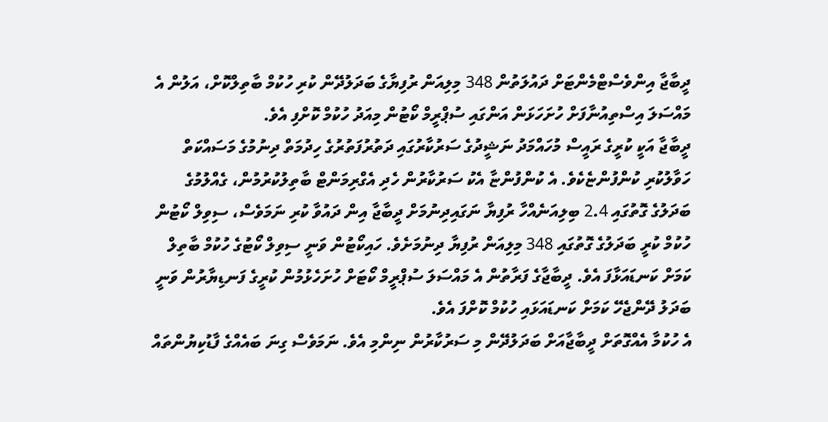ދީބާޖާ އިންވެސްޓްމެންޓަށް ދައުލަތުން 348 މިލިއަން ރުފިޔާގެ ބަދަލުދޭން ކުރި ހުކުމް ބާތިލްކޮށް، އަލުން އެ މައްސަލަ އިސްތިއުނާފަށް ހުށަހަޅަން އަންގައި ސުޕްރީމް ކޯޓުން މިއަދު ހުކުމް ކޮށްފި އެވެ.
ދީބާޖާ އަކީ ކުރީގެ ރައީސް މުހައްމަދު ނަޝީދުގެ ސަރުކާރުގައި ދަތުރުފަތުރުގެ ހިދުމަތް ދިނުމުގެ މަސައްކަތް ހަވާލުކުރި ކުންފުންޏެކެވެ. އެ ކުންފުންޏާ އެކު ސަރުކާރުން ހެދި އެގްރިމަންޓް ބާތިލުކުރުމުން، ގެއްލުމުގެ ބަދަލުގެ ގޮތުގައި 2.4 ބިލިއަނެއްހާ ރުފިޔާ ނަގައިދިނުމަށް ދީބާޖާ އިން ދައުވާ ކުރި ނަމަވެސް، ސިވިލް ކޯޓުން ހުކުމް ކުރީ ބަދަލުގެ ގޮތުގައި 348 މިލިއަން ރުފިޔާ ދިނުމަށެވެ. ހައިކޯޓުން ވަނީ ސިވިލް ކޯޓުގެ ހުކުމް ބާތިލް ކަމަށް ކަނޑައަޅާފަ އެވެ. ދީބާޖާގެ ފަރާތުން އެ މައްސަލަ ސުޕްރީމް ކޯޓަށް ހުށަހެޅުމުން ކުރީގެ ފަނޑިޔާރުން ވަނީ ބަދަލު ދޭންޖެހޭ ކަމަށް ކަނޑައަޅައި ހުކުމް ކޮށްފަ އެވެ.
އެ ހުކުމާ އެއްގޮތަށް ދީބާޖާއަށް ބަދަލުދޭން މި ސަރުކާރުން ނިންމި އެވެ. ނަމަވެސް ގިނަ ބައެއްގެ ފާޑުކިޔުންތައް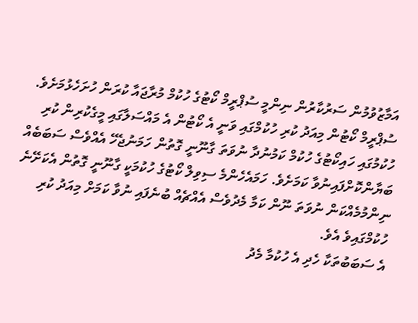އަމާޒުވުމުން ސަރުކާރުން ނިންމީ ސުޕްރީމް ކޯޓުގެ ހުކުމް މުރާޖައާ ކުރަން ހުށަހެޅުމަށެވެ.
ސުޕްރީމް ކޯޓުން މިއަދު ކުރި ހުކުމްގައި ވަނީ އެ ކޯޓުން އެ މައްސަލާގައި މީގެކުރިން ކުރި ހުކުމުގައި ހައިކޯޓުގެ ހުކުމް ކަމުނުދާ ނުވަތަ ގާނޫނީ ގޮތުން ހަމަނުޖެހޭ އެއްވެސް ސަބަބެއް ބަޔާންކޮށްފައިނުވާ ކަމަށެވެ. ހަމައެހެންމެ ސިވިލް ކޯޓުގެ ހުކުމަކީ ގާނޫނީ ގޮތުން އެކަށޭނެ ނިންމުމެއްކަން ނުވަތަ ނޫން ކަމާ މެދުވެސް އެއްޗެއް ބުނެފައި ނުވާ ކަމަށް މިއަދު ކުރި ހުކުމްގައިވެ އެވެ.
އެ ސަބަބުތަކާ ހެދި އެ ހުކުމާ މެދު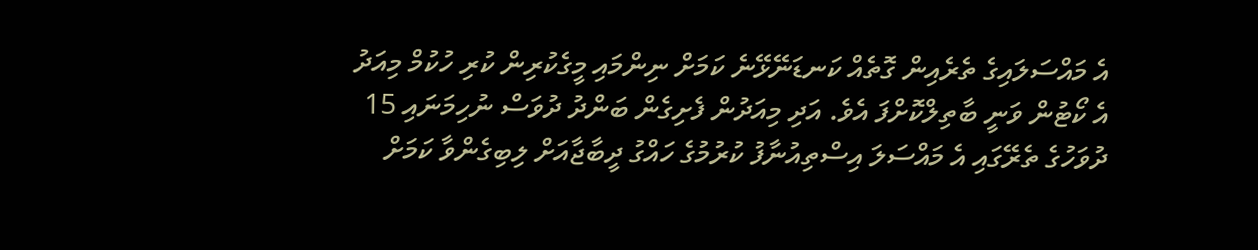އެ މައްސަލައިގެ ތެރެއިން ގޮތެއް ކަނޑަނޭޅޭނެ ކަމަށް ނިންމައި މީގެކުރިން ކުރި ހުކުމް މިއަދު އެ ކޯޓުން ވަނީ ބާތިލްކޮށްފަ އެވެ. އަދި މިއަދުން ފެށިގެން ބަންދު ދުވަސް ނުހިމަނައި 15 ދުވަހުގެ ތެރޭގައި އެ މައްސަލަ އިސްތިއުނާފު ކުރުމުގެ ހައްގު ދީބާޖާއަށް ލިބިގެންވާ ކަމަށް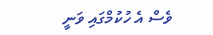ވެސް އެ ހުކުމްގައި ވަނީ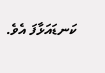ކަނޑައަޅާފަ އެވެ.